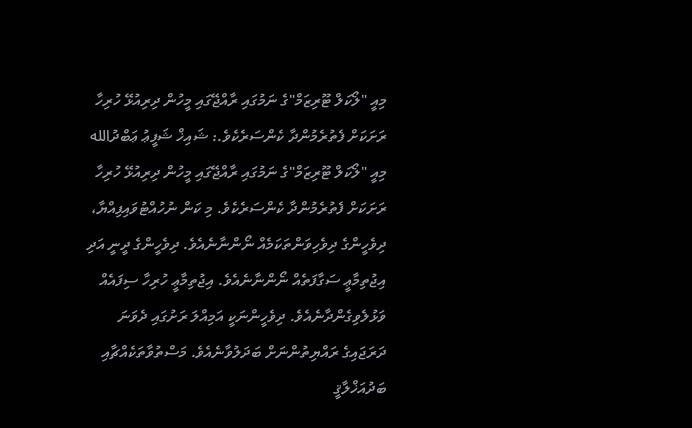މިއީ "ލޯކަލް ޓޫރިޒަމް"ގެ ނަމުގައި ރާއްޖޭގައި މީހުން ދިރިއުޅޭ ހުރިހާ ރަށަކަށް ފެތުރެމުންދާ ކެންސަރެކެވެ.: ޝައިޚް ޝަފީޢު ޢަބްދުالله
މިއީ "ލޯކަލް ޓޫރިޒަމް"ގެ ނަމުގައި ރާއްޖޭގައި މީހުން ދިރިއުޅޭ ހުރިހާ ރަށަކަށް ފެތުރެމުންދާ ކެންސަރެކެވެ. މި ކަން ނުހުއްޓުވައިފިއްޔާ، ދިވެހީންގެ ދިވެހިވަންތަކަމެއް ނޯންނާނެއެވެ. ދިވެހީންގެ ދީނީ އަދި އިޖުތިމާޢީ ސަގާފަތެއް ނޯންނާނެއެވެ. އިޖުތިމާޢީ ހުރިހާ ސިފައެއް ވަޅުލެވިގެންދާނެއެވެ. ދިވެހީންނަކީ އަމިއްލަ ރަށުގައި ދެވަނަ ދަރަޖައިގެ ރައްޔިތުންނަށް ބަދަލުވާނެއެވެ. މަސްތުވާތަކެއްޗާއި ބަދުއަޚްލާޤީ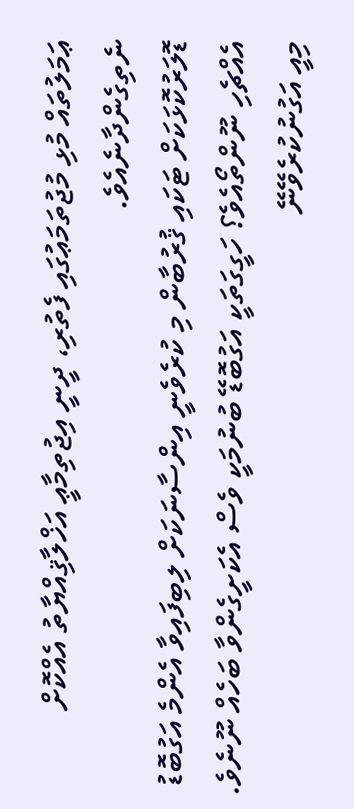ޢަމަލުތައް މުޅި މުޖުތަމަޢުގައި ފެތުރި، ދީނީ އިޖުތިމާޢީ އަޚްލާޤިއްޔާތު އެއްކޮށް ނެތިގެންދާނެއެވެ.
ޑޮލަރުކޮޅަކަށް ޓަކައި ޤުރުބާން މި ކުރެވެނީ އިންސާނަކަށް ލިބިފައިވާ އެންމެ އަގުބޮޑު އެއްޗެހި ނޫންތޯއެވެ؟ ހަގީގަތަކީ އަގުބޮޑޭ ބުނުމަކީ ވެސް އެކަށީގެންވާ ބަހެއް ނޫނެވެ. މިއީ އަގުނުކުރެވޭނޭ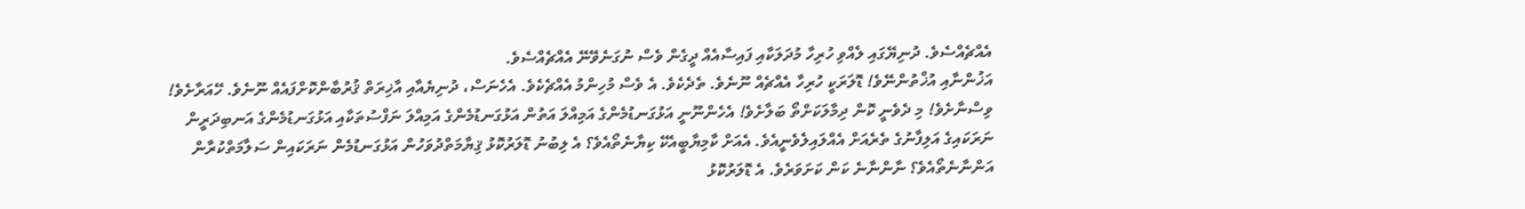އެއްޗެއްސެވެ. ދުނިޔޭގައި ލެއްވި ހުރިހާ މުދަލަކާއި ފައިސާއެއް ދީގެން ވެސް ނުގަނެވޭނޭ އެއްޗެއްސެވެ.
އަޚުންނާއި އުޚްތުންނޭވެ! ޑޮލަރަކީ ހުރިހާ އެއްޗެއް ނޫނެވެ. ތެދެކެވެ. އެ ވެސް މުހިންމު އެއްޗެކެވެ. އެހެނަސް، ދުނިޔެއާއި އާޚިރަތް ޤުރުބާންކޮށްފައެއް ނޫނެވެ. ހޭއަރާށެވެ! ވިސްނާށެވެ! މި ދެވެނީ ކޮން ދިމާލަކަށްތޯ ބަލާށެވެ! އެހެންނޫނީ އަޅުގަނޑުމެންގެ އަމިއްލަ އަތުން އަޅުގަނޑުމެންގެ އަމިއްލަ ނަފްސުތަކާއި އަޅުގަނޑުމެންގެ އަނބިދަރީން ނަރަކައިގެ އަލިފާނުގެ ތެރެއަށް އެއްލައިލެވެނީއެވެ. އެއަށް ކާމިޔާބީއެކޭ ކިޔާނެތޯއެވެ؟ އެ ލިބުނު ޑޮލަރުކޮޅު ޤިޔާމަތްދުވަހުން އަޅުގަނޑުމެން ނަރަކައިން ސަލާމަތްކުރާން އަންނާނެތޯއެވެ؟ ނާންނާނެ ކަން ކަށަވަރެވެ. އެ ޑޮލަރުކޮޅު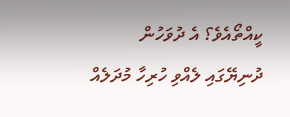ކީއްތޯއެވެ؟ އެ ދުވަހުން ދުނިޔޭގައި ލެއްވި ހުރިހާ މުދަލެއް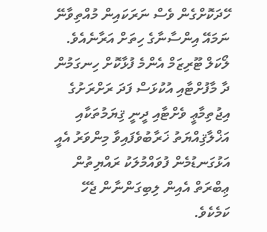ހޭދަކޮށްގެން ވެސް ނަރަކައިން މުއްތިވާނޭ ނަމައޭ އިންސާނާގެ ހިތަށް އަރާނެއެވެ.
ލޯކަލް ޓޫރިޒަމް އެންމެ ފުޅާކޮށް ހިނގަމުން ދާ މާފުށްޓާއި އުކުޅަސް ފަދަ ރަށްރަށުގެ އިޖުތިމާޢީ ވެށްޓާއި ދީނީ ޤިޔަމުތަކާއި އަޚްލާޤިއްޔަތު ޚަރާބުވެފައިވާ މިންވަރު އެއީ އަޅުގަނޑުމެން ފުވައްމުލަކު ރައްޔިތުން ޢިބްރަތް އެއިން ލިބިގަންނާން ޖެހޭ ކަމެކެވެ.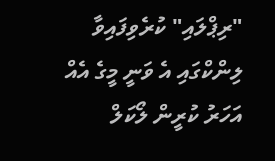"ރިޕްލައި" ކުރެވިފައިވާ ލިންކްގައި އެ ވަނީ މީގެ އެއް އަހަރު ކުރީން ލޯކަލް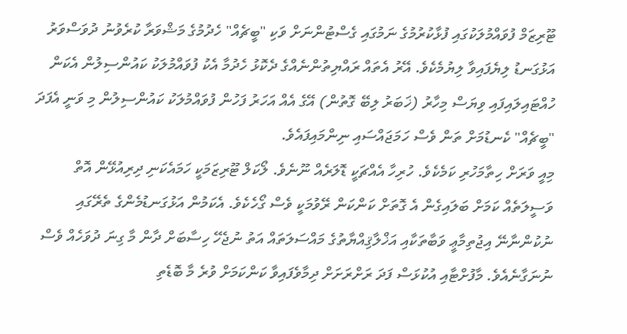ޓޫރިޒަމް ފުވައްމުލަކުގައި ފުޅާކުރުމުގެ ނަމުގައި ގެސްޓުންނަށް ވަކި "ބީޗެއް" ހެދުމުގެ މަޝްވަރާ ކުރެވުނު ދުވަސްވަރު އަޅުގަނޑު ލިޔެފައިވާ ލިޔުމެކެވެ. އޭރު އެތައް ރައްޔިތުންނެއްގެ ދެކޮޅު ހެދުމާ އެކު ފުވައްމުލަކު ކައުންސިލުން އެކަން ހުއްޓައިލައިފައި ވިޔަސް މިހާރު (ޚަބަރު ލިބޭ ގޮތުން) އޭގެ އެއް އަހަރު ފަހުން ފުވައްމުލަކު ކައުންސިލުން މި ވަނީ އެފަދަ "ބީޗެއް" ކެނޑުމަށް ތަން ވެސް ހަމަޖައްސައި ނިންމައިފައެވެ.
މިއީ ވަރަށް ހިތާމަހުރި ކަމެކެވެ. ހުރިހާ އެއްޗަކީ ޑޮލަރެއް ނޫނެވެ. ލޯކަލް ޓޫރިޒަމަކީ ހަމައެކަނި ދިރިއުޅޭން އޮތް ވަސީލަތެއް ކަމަށް ބަލައިގެން އެ ގޮތަށް ކަންކަން ރޭވުމަކީ ވެސް ގޯހެކެވެ. އެކަމުން އަޅުގަނޑުމެންގެ ތެރޭގައި ނުކުންނާނޭ އިޖުތިމާޢީ ވަބާތަކާއި އަޚްލާޤިއްޔާތުގެ މައްސަލަތައް އަތު ނުޖެހޭ ހިސާބަށް ދާން މާ ގިނަ ދުވަހެއް ވެސް ނުނަގާނެއެވެ. މާފުށްޓާއި އުކުޅަސް ފަދަ ރަށްރަށަށް ދިމާވެފައިވާ ކަންކަމަށް ވުރެ މާ ބޮޑެތި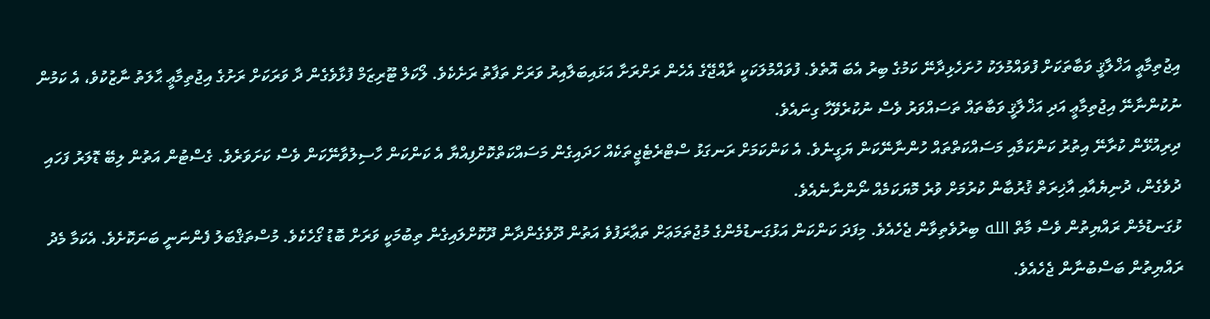އިޖުތިމާޢީ އަޚްލާޤީ ވަބާތަކަށް ފުވައްމުލަކު ހުށަހެޅިދާނޭ ކަމުގެ ބިރު އެބަ އޮތެވެ. ފުވައްމުލަކަކީ ރާއްޖޭގެ އެހެން ރަށްރަށާ އަޅައިބަލާއިރު ވަރަށް ތަފާތު ރަށެކެވެ. ލޯކަލް ޓޫރިޒަމް ފުޅާވެގެން ދާ ވަރަކަށް ރަށުގެ އިޖުތިމާޢީ ޙާލަތު ނާޒުކުވެ، އެ ކަމުން ނުކުންނާނޭ އިޖުތިމާޢީ އަދި އަޚްލާޤީ ވަބާތައް ތަސައްވަރު ވެސް ނުކުރެވޭހާ ގިނައެވެ.
ދިރިއުޅޭން ކުރާނޭ އިތުރު ކަންކަމާއި މަސައްކަތްތައް ހުންނާނޭކަން ޔަގީނެވެ. އެ ކަންކަމަށް ރަނގަޅު ސްޓްރެޓެޖީތަކެއް ހަދައިގެން މަސައްކަތްކޮށްފިއްޔާ އެ ކަންކަން ހާސިލުވާނޭކަން ވެސް ކަށަވަރެވެ. ގެސްޓުން އަތުން ލިބޭ ޑޮލަރު ފަހައި ދުވެގެން، ދުނިޔެއާއި އާޚިރަތް ޤުރުބާން ކުރުމަށް ވުރެ މޮޔަކަމެއް ނޯންނާނެއެވެ.
ޅުގަނޑުމެން ރައްޔިތުން ވެސް މާތް الله ބިރުވެތިވާން ޖެހެއެވެ. މިފަދަ ކަންކަން އަޅުގަނޑުމެންގެ މުޖުތަމަޢަށް ތަޢާރަފުވެ އަތުން ދޫވެގެންދާން ދޫކޮށްލައިގެން ތިބުމަކީ ވަރަށް ބޮޑު ގޯހެކެވެ. މުސްތަޤްބަލު ފެންނަނީ ބަނަކޮށެވެ. އެކަމާ މެދު ރައްޔިތުން ބަސްބުނާން ޖެހެއެވެ.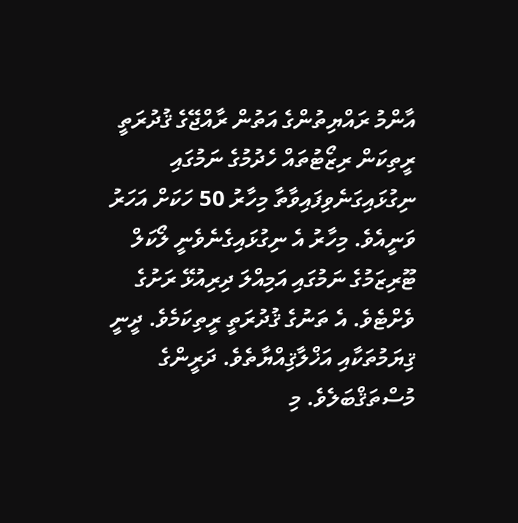އާންމު ރައްޔިތުންގެ އަތުން ރާއްޖޭގެ ޤުދުރަތީ ރީތިކަން ރިޒޯޓުތައް ހެދުމުގެ ނަމުގައި ނިގުޅައިގަނެވިފައިވާތާ މިހާރު 50 ހަކަށް އަހަރު ވަނީއެވެ. މިހާރު އެ ނިގުޅައިގެނެވެނީ ލޯކަލް ޓޫރިޒަމުގެ ނަމުގައި އަމިއްލަ ދިރިއުޅޭ ރަށުގެ ވެށްޓެވެ. އެ ތަނުގެ ޤުދުރަތީ ރީތިކަމެވެ. ދީނީ ޤިޔަމުތަކާއި އަޚްލާޤިއްޔާތެވެ. ދަރީންގެ މުސްތަޤްބަލެވެ. މި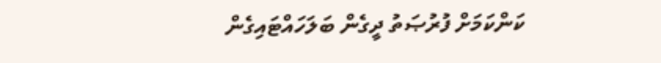ކަންކަމަށް ފުރުޞަތު ދީގެން ބަލަހައްޓައިގެން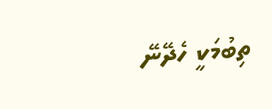ތިބުމަކީ ހެދޭނޭ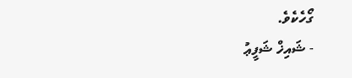ގޯހެކެވެ.
- ޝައިޚް ޝަފީޢު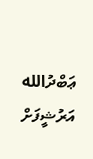ޢަބްދުالله
އަރުޝީފަށް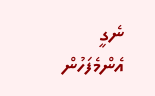ނެގީ
އެންމެފަހުން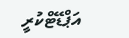އަޕްޑޭޓްކުރީ